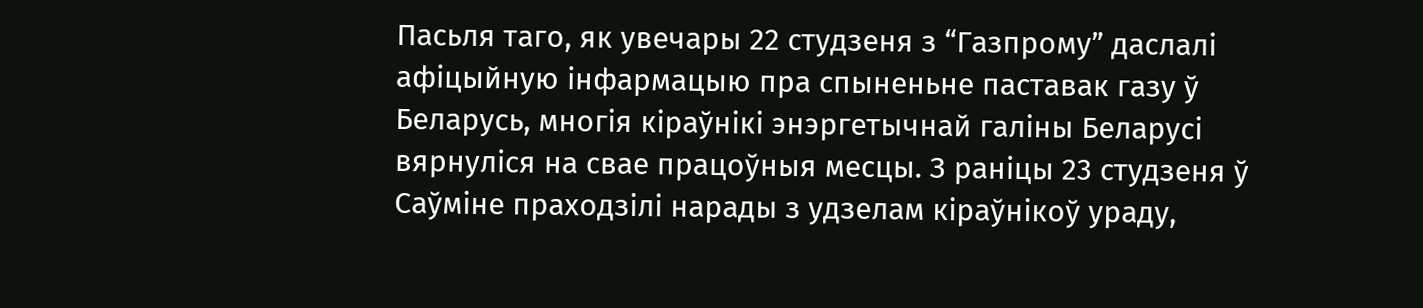Пасьля таго, як увечары 22 студзеня з “Газпрому” даслалі афіцыйную інфармацыю пра спыненьне паставак газу ў Беларусь, многія кіраўнікі энэргетычнай галіны Беларусі вярнуліся на свае працоўныя месцы. З раніцы 23 студзеня ў Саўміне праходзілі нарады з удзелам кіраўнікоў ураду,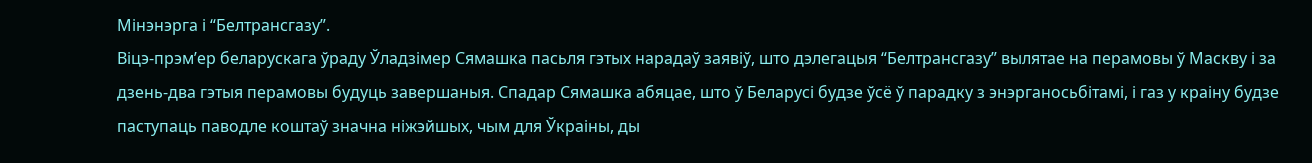Мінэнэрга і “Белтрансгазу”.
Віцэ-прэм’ер беларускага ўраду Ўладзімер Сямашка пасьля гэтых нарадаў заявіў, што дэлегацыя “Белтрансгазу” вылятае на перамовы ў Маскву і за дзень-два гэтыя перамовы будуць завершаныя. Спадар Сямашка абяцае, што ў Беларусі будзе ўсё ў парадку з энэрганосьбітамі, і газ у краіну будзе паступаць паводле коштаў значна ніжэйшых, чым для Ўкраіны, ды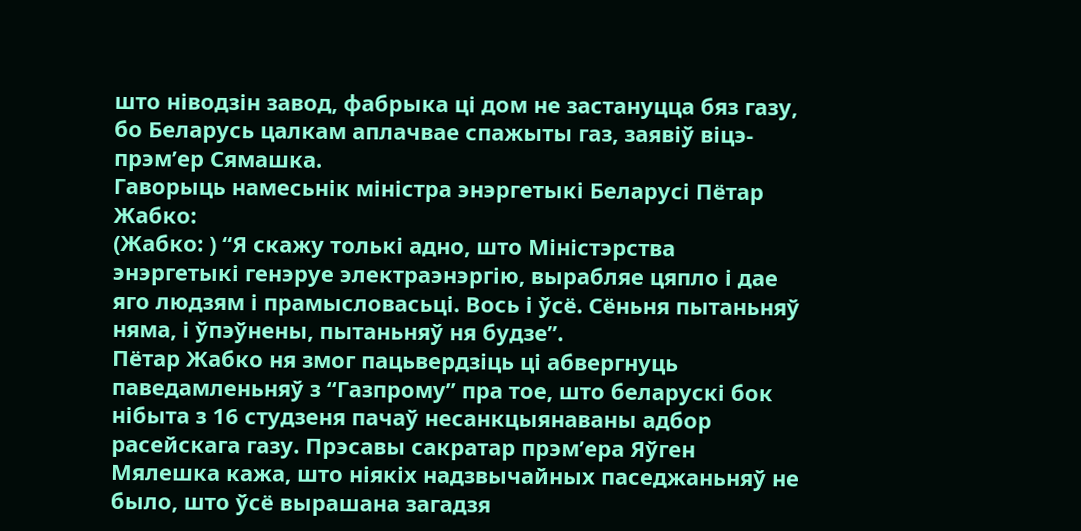што ніводзін завод, фабрыка ці дом не застануцца бяз газу, бо Беларусь цалкам аплачвае спажыты газ, заявіў віцэ-прэм’ер Сямашка.
Гаворыць намесьнік міністра энэргетыкі Беларусі Пётар Жабко:
(Жабко: ) “Я скажу толькі адно, што Міністэрства энэргетыкі генэруе электраэнэргію, вырабляе цяпло і дае яго людзям і прамысловасьці. Вось і ўсё. Сёньня пытаньняў няма, і ўпэўнены, пытаньняў ня будзе”.
Пётар Жабко ня змог пацьвердзіць ці абвергнуць паведамленьняў з “Газпрому” пра тое, што беларускі бок нібыта з 16 студзеня пачаў несанкцыянаваны адбор расейскага газу. Прэсавы сакратар прэм’ера Яўген Мялешка кажа, што ніякіх надзвычайных паседжаньняў не было, што ўсё вырашана загадзя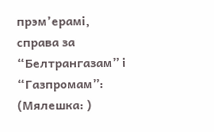прэм’ерамі, справа за “Белтрангазам” і “Газпромам”:
(Мялешка: )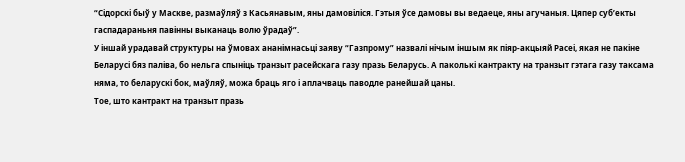“Сідорскі быў у Маскве, размаўляў з Касьянавым, яны дамовіліся. Гэтыя ўсе дамовы вы ведаеце, яны агучаныя. Цяпер суб’екты гаспадараньня павінны выканаць волю ўрадаў”.
У іншай урадавай структуры на ўмовах ананімнасьці заяву “Газпрому” назвалі нічым іншым як піяр-акцыяй Расеі, якая не пакіне Беларусі бяз паліва, бо нельга спыніць транзыт расейскага газу празь Беларусь. А паколькі кантракту на транзыт гэтага газу таксама няма, то беларускі бок, маўляў, можа браць яго і аплачваць паводле ранейшай цаны.
Тое, што кантракт на транзыт празь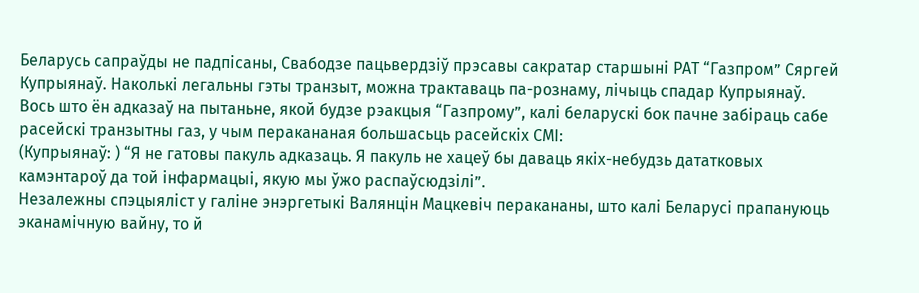Беларусь сапраўды не падпісаны, Свабодзе пацьвердзіў прэсавы сакратар старшыні РАТ “Газпром” Сяргей Купрыянаў. Наколькі легальны гэты транзыт, можна трактаваць па-рознаму, лічыць спадар Купрыянаў. Вось што ён адказаў на пытаньне, якой будзе рэакцыя “Газпрому”, калі беларускі бок пачне забіраць сабе расейскі транзытны газ, у чым перакананая большасьць расейскіх СМІ:
(Купрыянаў: ) “Я не гатовы пакуль адказаць. Я пакуль не хацеў бы даваць якіх-небудзь дататковых камэнтароў да той інфармацыі, якую мы ўжо распаўсюдзілі”.
Незалежны спэцыяліст у галіне энэргетыкі Валянцін Мацкевіч перакананы, што калі Беларусі прапануюць эканамічную вайну, то й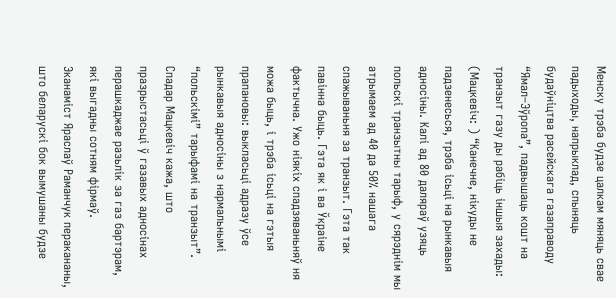Менску трэба будзе цалкам мяняць свае падыходы, напрыклад, спыняць будаўніцтва расейскага газаправоду “Ямал–Эўропа”, падвышаць кошт на транзыт газу ды рабіць іншыя захады:
(Мацкевіч: ) “Канечне, нікуды не падзенесься, трэба ісьці на рынкавыя адносіны. Калі ад 80 даляраў узяць польскі транзытны тарыф, у сярэднім мы атрымаем ад 40 да 50% нашага спажываньня за транзыт. Гэта так павінна быць. Гэта як і ва Ўкраіне фактычна. Ужо ніякіх спадзяваньняў ня можа быць, і трэба ісьці на гэтыя прапановы: выкласьці адразу ўсе рынкавыя адносіны з нармальнымі “польскімі” тарыфамі на транзыт”.
Спадар Мацкевіч кажа, што празрыстасьці ў газавых адносінах перашкаджае разьлік за газ бартэрам, які выгадны сотням фірмаў.
Эканаміст Яраслаў Раманчук перакананы, што беларускі бок вымушаны будзе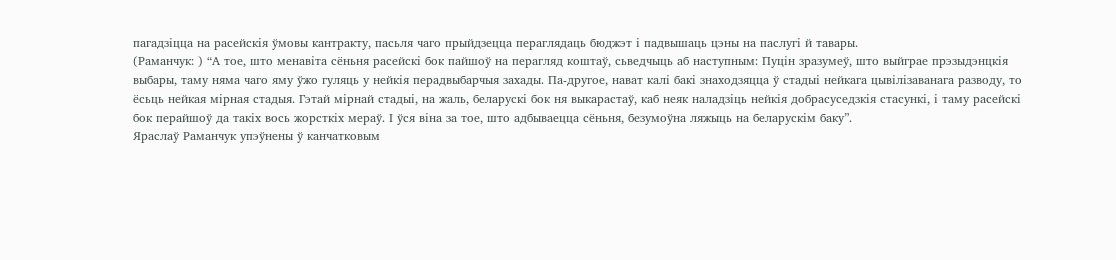пагадзіцца на расейскія ўмовы кантракту, пасьля чаго прыйдзецца пераглядаць бюджэт і падвышаць цэны на паслугі й тавары.
(Раманчук: ) “А тое, што менавіта сёньня расейскі бок пайшоў на перагляд коштаў, сьведчыць аб наступным: Пуцін зразумеў, што выйграе прэзыдэнцкія выбары, таму няма чаго яму ўжо гуляць у нейкія перадвыбарчыя захады. Па-другое, нават калі бакі знаходзяцца ў стадыі нейкага цывілізаванага разводу, то ёсьць нейкая мірная стадыя. Гэтай мірнай стадыі, на жаль, беларускі бок ня выкарастаў, каб неяк наладзіць нейкія добрасуседзкія стасункі, і таму расейскі бок перайшоў да такіх вось жорсткіх мераў. І ўся віна за тое, што адбываецца сёньня, безумоўна ляжыць на беларускім баку”.
Яраслаў Раманчук упэўнены ў канчатковым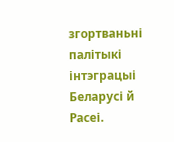згортваньні палітыкі інтэграцыі Беларусі й Расеі.